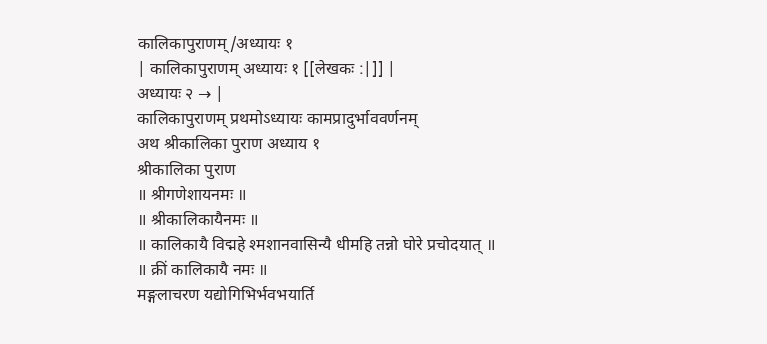कालिकापुराणम्/अध्यायः १
| कालिकापुराणम् अध्यायः १ [[लेखकः :|]] |
अध्यायः २ → |
कालिकापुराणम् प्रथमोऽध्यायः कामप्रादुर्भाववर्णनम्
अथ श्रीकालिका पुराण अध्याय १
श्रीकालिका पुराण
॥ श्रीगणेशायनमः ॥
॥ श्रीकालिकायैनमः ॥
॥ कालिकायै विद्महे श्मशानवासिन्यै धीमहि तन्नो घोरे प्रचोदयात् ॥
॥ क्रीं कालिकायै नमः ॥
मङ्गलाचरण यद्योगिभिर्भवभयार्ति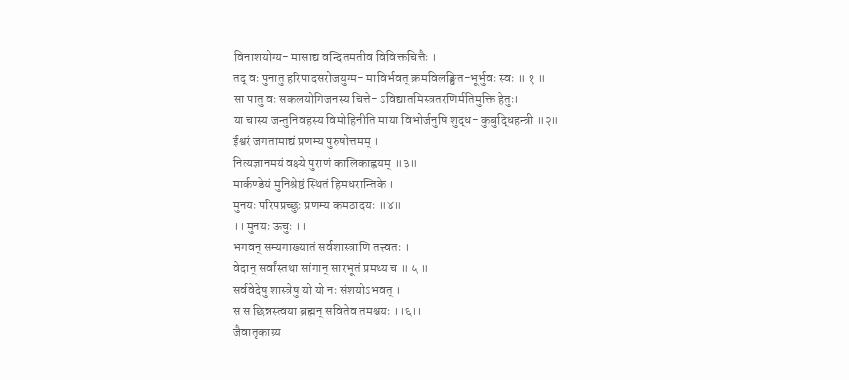विनाशयोग्य- मासाद्य वन्दितमतीव विविक्तचित्तैः ।
तद् वः पुनातु हरिपादसरोजयुग्म- माविर्भवत् क्रमविलङ्घित-भूर्भुवः स्वः ॥ १ ॥
सा पातु वः सकलयोगिजनस्य चित्ते- ऽविद्यातमिस्त्रतरणिर्मतिमुक्ति हेतुः।
या चास्य जन्तुनिवहस्य विमोहिनीति माया विभोर्जनुषि शुद्ध- कुबुद्धिहन्त्री ॥२॥
ईश्वरं जगतामाद्यं प्रणम्य पुरुषोत्तमम् ।
नित्यज्ञानमयं वक्ष्ये पुराणं कालिकाह्वयम् ॥३॥
मार्कण्डेयं मुनिश्रेष्ठं स्थितं हिमधरान्तिके ।
मुनयः परिपप्रच्छुः प्रणम्य कमठादयः ॥४॥
।। मुनयः ऊचुः ।।
भगवन् सम्यगाख्यातं सर्वशास्त्राणि तत्त्वतः ।
वेदान् सर्वांस्तथा सांगान् सारभूतं प्रमथ्य च ॥ ५ ॥
सर्ववेदेषु शास्त्रेषु यो यो नः संशयोऽभवत् ।
स स छिन्नस्त्वया ब्रह्मन् सवितेव तमश्चयः ।।६।।
जैवातृकाग्र्य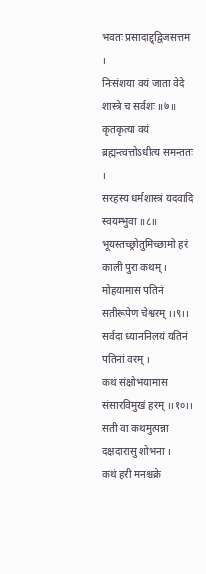भवतः प्रसादाद्द्द्विजसत्तम ।
निःसंशया वयं जाता वेदे शास्त्रे च सर्वशः ॥७॥
कृतकृत्या वयं ब्रह्मन्त्वत्तोऽधीत्य समन्ततः ।
सरहस्य धर्मशास्त्रं यदवादि स्वयम्भुवा ॥८॥
भूयस्तच्छ्रोतुमिच्छामो हरं काली पुरा कथम् ।
मोहयामास पतिनं सतीरूपेण चेश्वरम् ।।९।।
सर्वदा ध्याननिलयं यतिनं पतिनां वरम् ।
कथं संक्षोभयामास संसारविमुखं हरम् ।।१०।।
सती वा कथमुत्पन्ना दक्षदारासु शोभना ।
कथं हरी मनश्चक्रे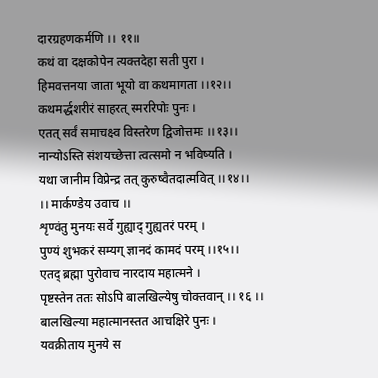दारग्रहणकर्मणि ।। ११॥
कथं वा दक्षकोपेन त्यक्तदेहा सती पुरा ।
हिमवत्तनया जाता भूयो वा कथमागता ।।१२।।
कथमर्द्धशरीरं साहरत् स्मररिपोः पुनः ।
एतत् सर्वं समाचक्ष्व विस्तरेण द्विजोत्तमः ।।१३।।
नान्योऽस्ति संशयच्छेत्ता त्वत्समो न भविष्यति ।
यथा जानीम विप्रेन्द्र तत् कुरुष्वैतदात्मवित् ।।१४।।
।। मार्कण्डेय उवाच ।।
शृण्वंतु मुनयः सर्वे गुह्याद् गुह्यतरं परम् ।
पुण्यं शुभकरं सम्यग् ज्ञानदं कामदं परम् ।।१५।।
एतद् ब्रह्मा पुरोवाच नारदाय महात्मने ।
पृष्टस्तेन ततः सोऽपि बालखिल्येषु चोक्तवान् ।। १६ ।।
बालखिल्या महात्मानस्तत आचक्षिरे पुनः ।
यवक्रीताय मुनये स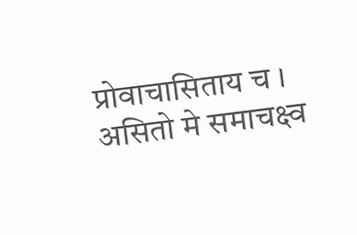प्रोवाचासिताय च ।
असितो मे समाचक्ष्व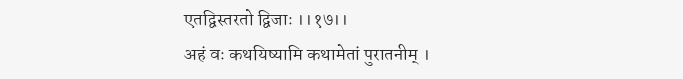एतद्विस्तरतो द्विजाः ।।१७।।
अहं वः कथयिष्यामि कथामेतां पुरातनीम् ।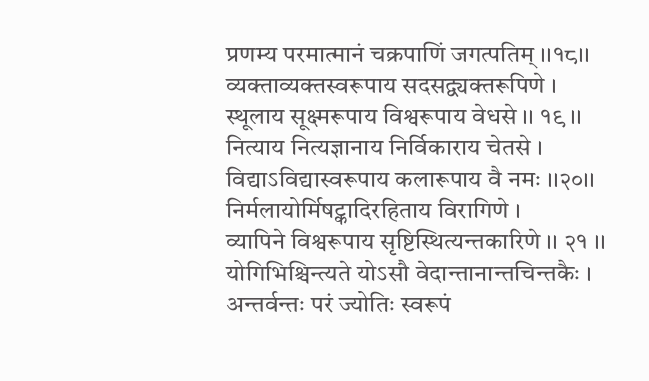प्रणम्य परमात्मानं चक्रपाणिं जगत्पतिम् ।।१८।।
व्यक्ताव्यक्तस्वरूपाय सदसद्व्यक्तरूपिणे ।
स्थूलाय सूक्ष्मरूपाय विश्वरूपाय वेधसे ।। १९ ।।
नित्याय नित्यज्ञानाय निर्विकाराय चेतसे ।
विद्याऽविद्यास्वरूपाय कलारूपाय वै नमः ।।२०।।
निर्मलायोर्मिषट्कादिरहिताय विरागिणे ।
व्यापिने विश्वरूपाय सृष्टिस्थित्यन्तकारिणे ।। २१ ।।
योगिभिश्चिन्त्यते योऽसौ वेदान्तानान्तचिन्तकैः ।
अन्तर्वन्तः परं ज्योतिः स्वरूपं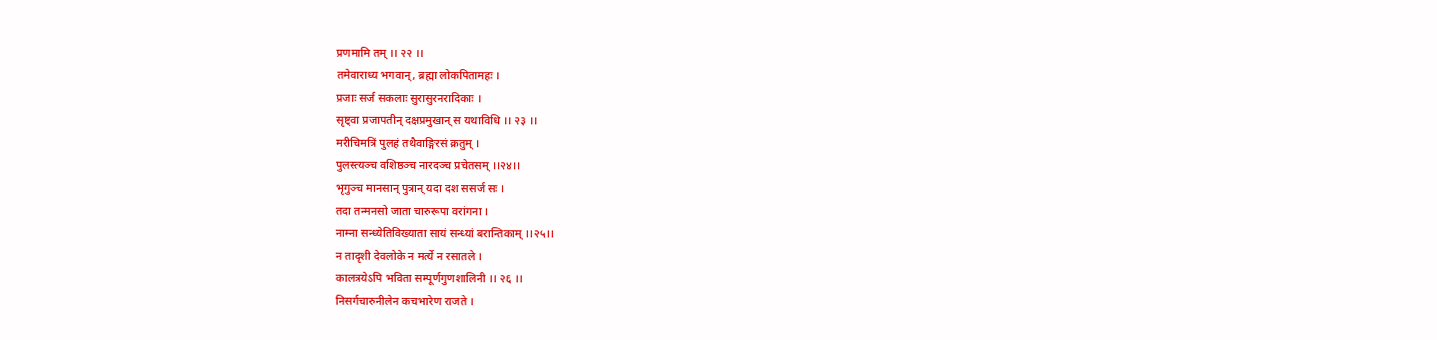प्रणमामि तम् ।। २२ ।।
तमेवाराध्य भगवान्, ब्रह्मा लोकपितामहः ।
प्रजाः सर्ज सकलाः सुरासुरनरादिकाः ।
सृष्ट्वा प्रजापतीन् दक्षप्रमुखान् स यथाविधि ।। २३ ।।
मरीचिमत्रिं पुलहं तथैवाङ्गिरसं क्रतुम् ।
पुलस्त्यञ्च वशिष्ठञ्च नारदञ्च प्रचेतसम् ।।२४।।
भृगुञ्च मानसान् पुत्रान् यदा दश ससर्ज सः ।
तदा तन्मनसो जाता चारुरूपा वरांगना ।
नाम्ना सन्ध्येतिविख्याता सायं सन्ध्यां बरान्तिकाम् ।।२५।।
न तादृशी देवलोके न मर्त्ये न रसातले ।
कालत्रयेऽपि भविता सम्पूर्णगुणशालिनी ।। २६ ।।
निसर्गचारुनीलेन कचभारेण राजते ।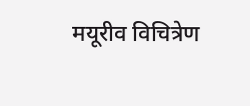मयूरीव विचित्रेण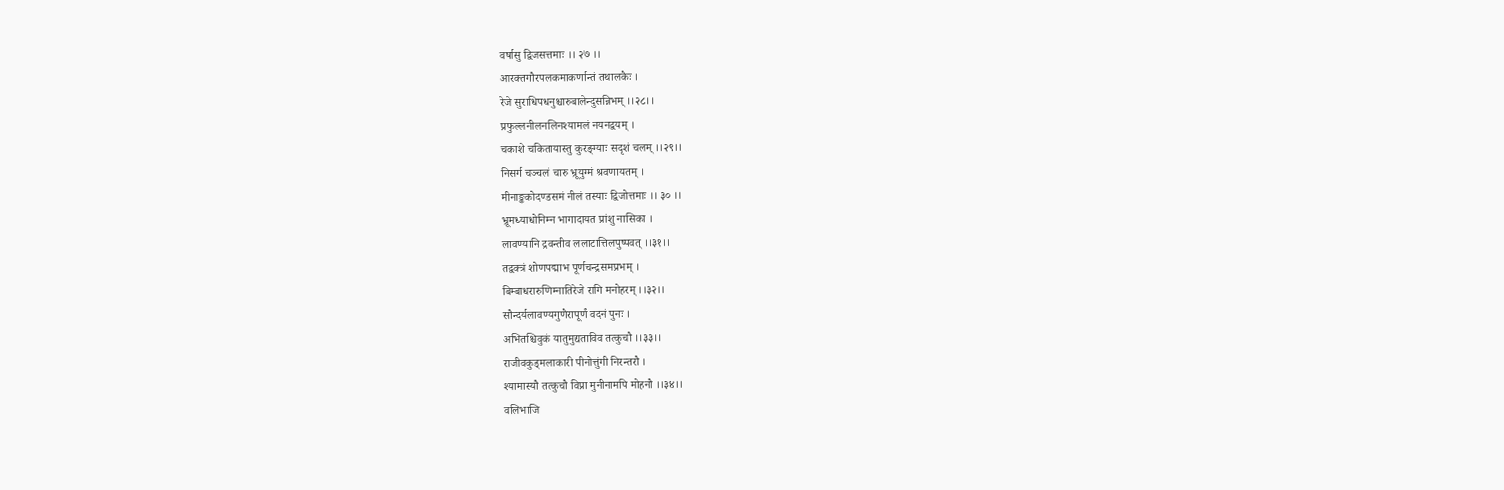वर्षासु द्विजसत्तमाः ।। २७ ।।
आरक्तगौरपलकमाकर्णान्तं तथालकैः ।
रेजे सुराधिपधनुश्चारुबालेन्दुसन्निभम् ।।२८।।
प्रफुल्लनीलनलिनश्यामलं नयनद्वयम् ।
चकाशे चकितायास्तु कुरङ्ग्याः सदृशं चलम् ।।२९।।
निसर्ग चञ्चलं चारु भ्रूयुग्मं श्रवणायतम् ।
मीनाङ्ककोदण्डसमं नीलं तस्याः द्विजोत्तमाः ।। ३० ।।
भ्रूमध्याधोनिम्न भागादायत प्रांशु नासिका ।
लावण्यानि द्रवन्तीव ललाटात्तिलपुष्पवत् ।।३१।।
तद्वक्त्रं शोणपद्माभ पूर्णचन्द्रसमप्रभम् ।
बिम्बाधरारुणिम्नातिरेजे रागि मनोहरम् ।।३२।।
सौन्दर्यलावण्यगुणैरापूर्णं वदनं पुनः ।
अभितश्चिवुकं यातुमुद्यताविव तत्कुचौ ।।३३।।
राजीवकुड्मलाकारी पीनोत्तुंगी निरन्तरौ ।
श्यामास्यौ तत्कुचौ विप्रा मुनीनामपि मोहनौ ।।३४।।
वलिभाजि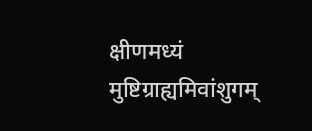क्षीणमध्यं मुष्टिग्राह्यमिवांशुगम्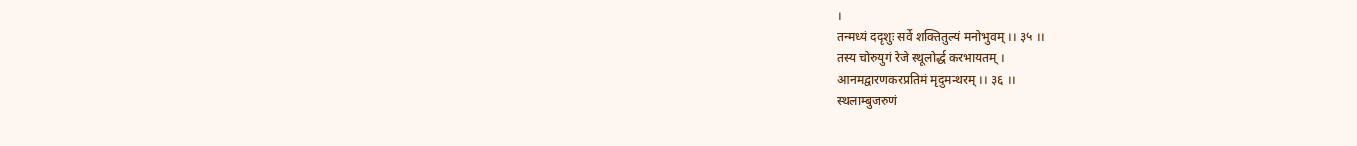।
तन्मध्यं ददृशुः सर्वे शक्तितुल्यं मनोभुवम् ।। ३५ ।।
तस्य चोरुयुगं रेजे स्थूलोर्द्ध करभायतम् ।
आनमद्वारणकरप्रतिमं मृदुमन्थरम् ।। ३६ ।।
स्थलाम्बुजरुणं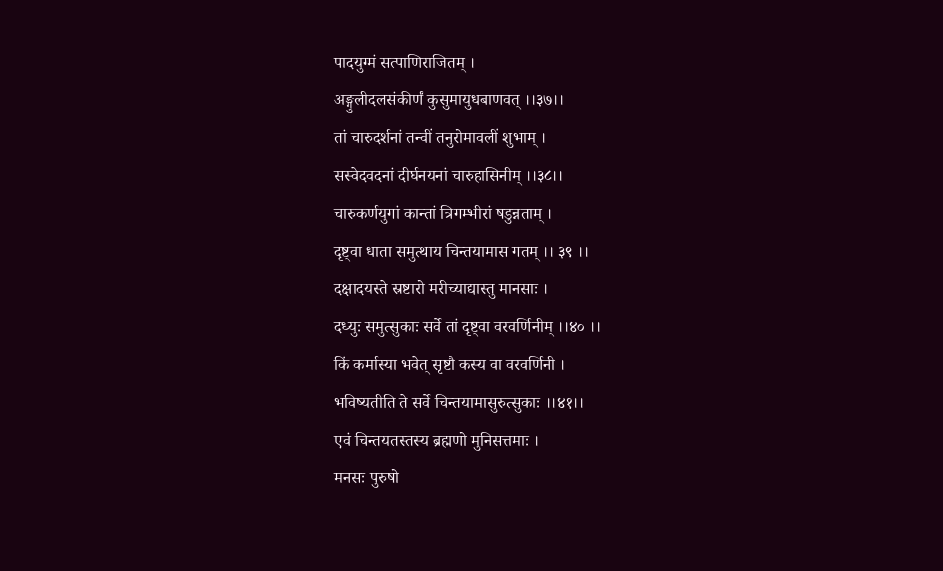पादयुग्मं सत्पाणिराजितम् ।
अङ्गुलीदलसंकीर्णं कुसुमायुधबाणवत् ।।३७।।
तां चारुदर्शनां तन्वीं तनुरोमावलीं शुभाम् ।
सस्वेदवदनां दीर्घनयनां चारुहासिनीम् ।।३८।।
चारुकर्णयुगां कान्तां त्रिगम्भीरां षडुन्नताम् ।
दृष्ट्वा धाता समुत्थाय चिन्तयामास गतम् ।। ३९ ।।
दक्षादयस्ते स्रष्टारो मरीच्याद्यास्तु मानसाः ।
दध्युः समुत्सुकाः सर्वे तां दृष्ट्वा वरवर्णिनीम् ।।४० ।।
किं कर्मास्या भवेत् सृष्टौ कस्य वा वरवर्णिनी ।
भविष्यतीति ते सर्वे चिन्तयामासुरुत्सुकाः ।।४१।।
एवं चिन्तयतस्तस्य ब्रह्मणो मुनिसत्तमाः ।
मनसः पुरुषो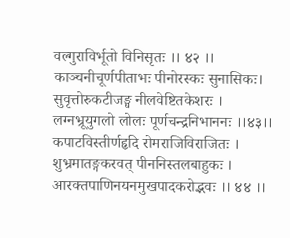वल्गुराविर्भूतो विनिसृतः ।। ४२ ।।
काञ्चनीचूर्णपीताभः पीनोरस्कः सुनासिकः।
सुवृत्तोरुकटीजङ्घ नीलवेष्टितकेशरः ।
लग्नभ्रूयुगलो लोलः पूर्णचन्द्रनिभाननः ।।४३।।
कपाटविस्तीर्णहृदि रोमराजिविराजितः ।
शुभ्रमातङ्गकरवत् पीननिस्तलबाहुकः ।
आरक्तपाणिनयनमुखपादकरोद्भवः ।। ४४ ।।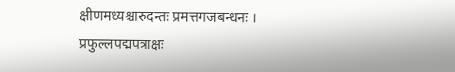क्षीणमध्यश्चारुदन्तः प्रमत्तगजबन्धनः ।
प्रफुल्लपद्मपत्राक्षः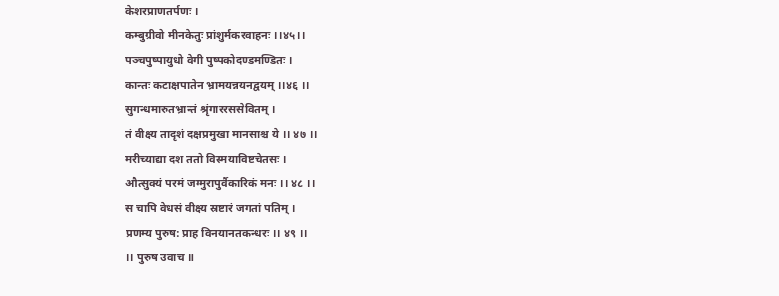केशरप्राणतर्पणः ।
कम्बुग्रीवो मीनकेतुः प्रांशुर्मकरवाहनः ।।४५।।
पञ्चपुष्पायुधो वेगी पुष्पकोदण्डमण्डितः ।
कान्तः कटाक्षपातेन भ्रामयन्नयनद्वयम् ।।४६ ।।
सुगन्धमारुतभ्रान्तं श्रृंगाररससेवितम् ।
तं वीक्ष्य तादृशं दक्षप्रमुखा मानसाश्च ये ।। ४७ ।।
मरीच्याद्या दश ततो विस्मयाविष्टचेतसः ।
औत्सुक्यं परमं जग्मुरापुर्वैकारिकं मनः ।। ४८ ।।
स चापि वेधसं वीक्ष्य स्रष्टारं जगतां पतिम् ।
प्रणम्य पुरुष: प्राह विनयानतकन्धरः ।। ४९ ।।
।। पुरुष उवाच ॥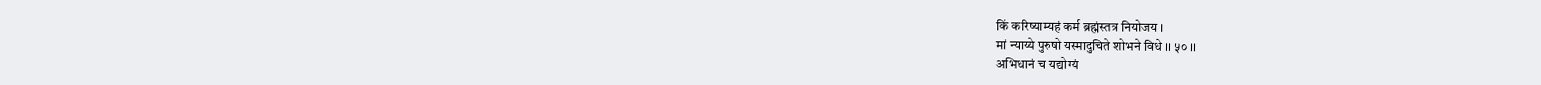किं करिष्याम्यहं कर्म ब्रह्मंस्तत्र नियोजय ।
मां न्याय्ये पुरुषो यस्मादुचिते शोभने विधे ।। ५० ।।
अभिधानं च यद्योग्यं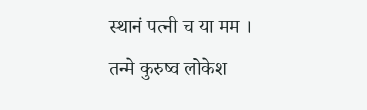स्थानं पत्नी च या मम ।
तन्मे कुरुष्व लोकेश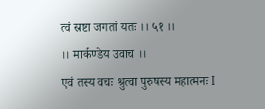त्वं स्रष्टा जगतां यतः ।। ५१ ।।
।। मार्कण्डेय उवाच ।।
एवं तस्य वचः श्रुत्वा पुरुषस्य महात्मनः I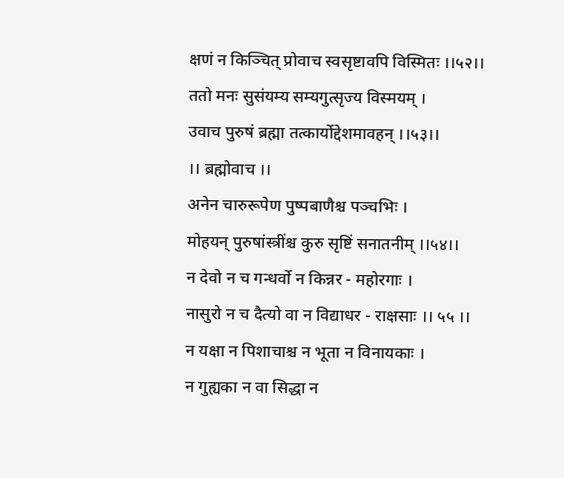क्षणं न किञ्चित् प्रोवाच स्वसृष्टावपि विस्मितः ।।५२।।
ततो मनः सुसंयम्य सम्यगुत्सृज्य विस्मयम् ।
उवाच पुरुषं ब्रह्मा तत्कार्योद्देशमावहन् ।।५३।।
।। ब्रह्मोवाच ।।
अनेन चारुरूपेण पुष्पबाणैश्च पञ्चभिः ।
मोहयन् पुरुषांस्त्रींश्च कुरु सृष्टिं सनातनीम् ।।५४।।
न देवो न च गन्धर्वो न किन्नर - महोरगाः ।
नासुरो न च दैत्यो वा न विद्याधर - राक्षसाः ।। ५५ ।।
न यक्षा न पिशाचाश्च न भूता न विनायकाः ।
न गुह्यका न वा सिद्धा न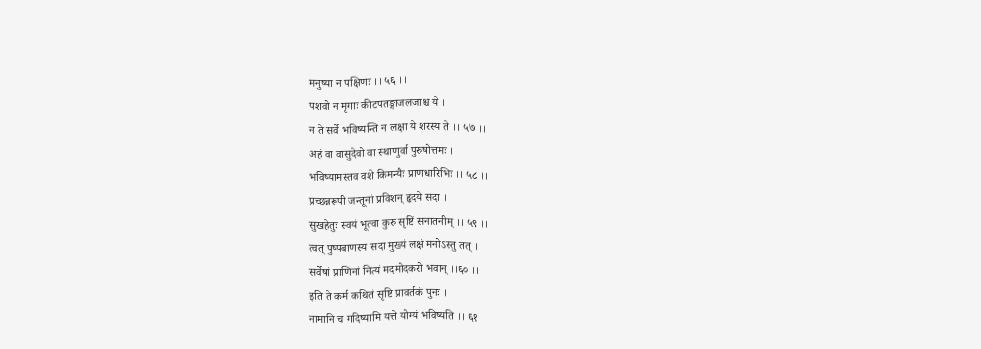मनुष्या न पक्षिणः ।। ५६ ।।
पशवो न मृगाः कीटपतङ्गाजलजाश्च ये ।
न ते सर्वे भविष्यन्ति न लक्षा ये शरस्य ते ।। ५७ ।।
अहं वा वासुदेवो वा स्थाणुर्वा पुरुषोत्तमः ।
भविष्यामस्तव वशे किमन्यैः प्राणधारिभिः ।। ५८ ।।
प्रच्छन्नरूपी जन्तूनां प्रविशन् हृदये सदा ।
सुखहेतुः स्वयं भूत्वा कुरु सृष्टिं सनातनीम् ।। ५९ ।।
त्वत् पुष्पबाणस्य सदा मुख्यं लक्षं मनोऽस्तु तत् ।
सर्वेषां प्राणिनां नित्यं मदमोदकरो भवान् ।।६० ।।
इति ते कर्म कथितं सृष्टि प्रावर्तकं पुनः ।
नामानि च गदिष्यामि यत्ते योग्यं भविष्यति ।। ६१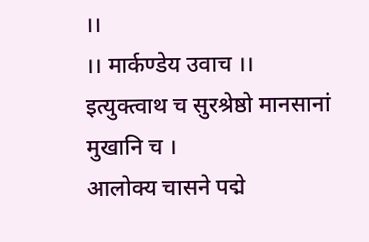।।
।। मार्कण्डेय उवाच ।।
इत्युक्त्वाथ च सुरश्रेष्ठो मानसानां मुखानि च ।
आलोक्य चासने पद्मे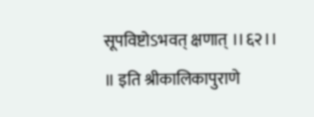सूपविष्टोऽभवत् क्षणात् ।।६२।।
॥ इति श्रीकालिकापुराणे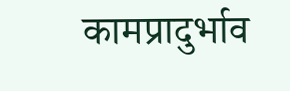कामप्रादुर्भाव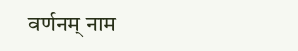वर्णनम् नाम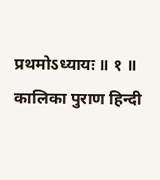प्रथमोऽध्यायः ॥ १ ॥
कालिका पुराण हिन्दी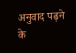अनुवाद पढ़ने के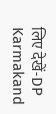लिए देखें-DP Karmakand